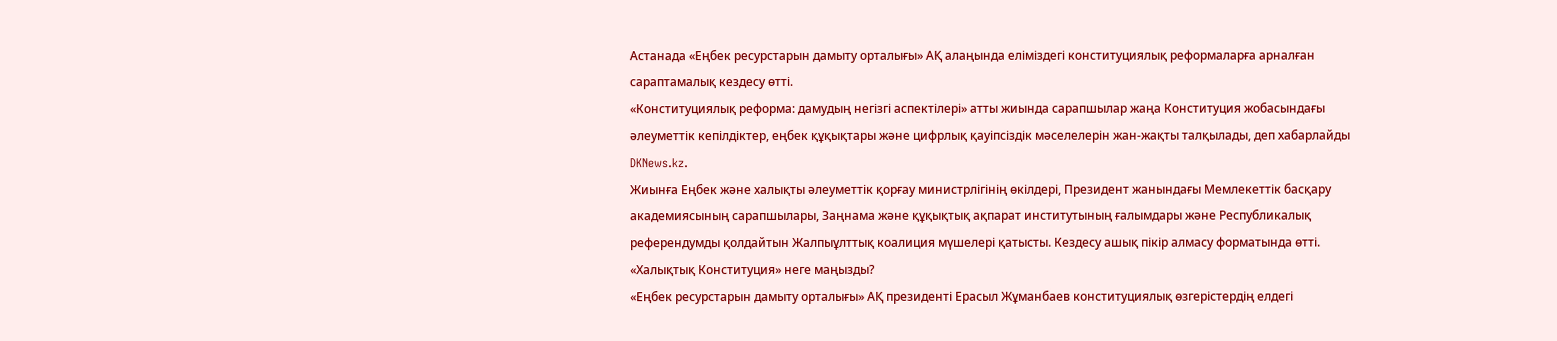Астанада «Еңбек ресурстарын дамыту орталығы» АҚ алаңында еліміздегі конституциялық реформаларға арналған сараптамалық кездесу өтті.
«Конституциялық реформа: дамудың негізгі аспектілері» атты жиында сарапшылар жаңа Конституция жобасындағы әлеуметтік кепілдіктер, еңбек құқықтары және цифрлық қауіпсіздік мәселелерін жан-жақты талқылады, деп хабарлайды DKNews.kz.
Жиынға Еңбек және халықты әлеуметтік қорғау министрлігінің өкілдері, Президент жанындағы Мемлекеттік басқару академиясының сарапшылары, Заңнама және құқықтық ақпарат институтының ғалымдары және Республикалық референдумды қолдайтын Жалпыұлттық коалиция мүшелері қатысты. Кездесу ашық пікір алмасу форматында өтті.
«Халықтық Конституция» неге маңызды?
«Еңбек ресурстарын дамыту орталығы» АҚ президенті Ерасыл Жұманбаев конституциялық өзгерістердің елдегі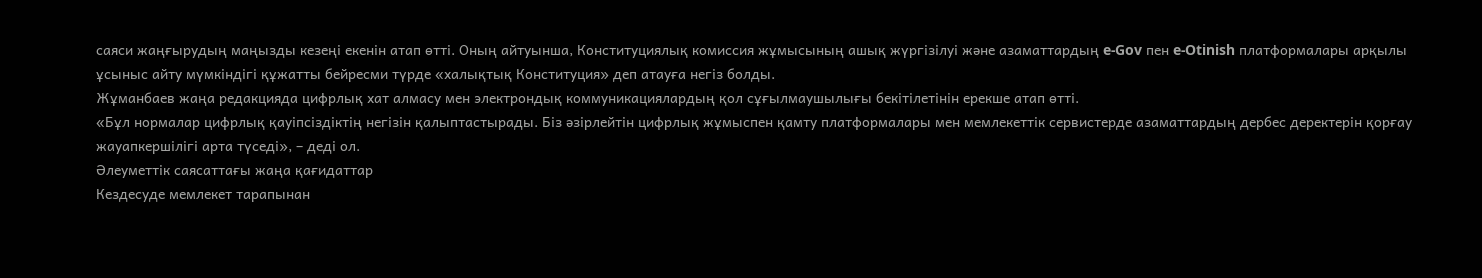саяси жаңғырудың маңызды кезеңі екенін атап өтті. Оның айтуынша, Конституциялық комиссия жұмысының ашық жүргізілуі және азаматтардың e-Gov пен e-Otinish платформалары арқылы ұсыныс айту мүмкіндігі құжатты бейресми түрде «халықтық Конституция» деп атауға негіз болды.
Жұманбаев жаңа редакцияда цифрлық хат алмасу мен электрондық коммуникациялардың қол сұғылмаушылығы бекітілетінін ерекше атап өтті.
«Бұл нормалар цифрлық қауіпсіздіктің негізін қалыптастырады. Біз әзірлейтін цифрлық жұмыспен қамту платформалары мен мемлекеттік сервистерде азаматтардың дербес деректерін қорғау жауапкершілігі арта түседі», – деді ол.
Әлеуметтік саясаттағы жаңа қағидаттар
Кездесуде мемлекет тарапынан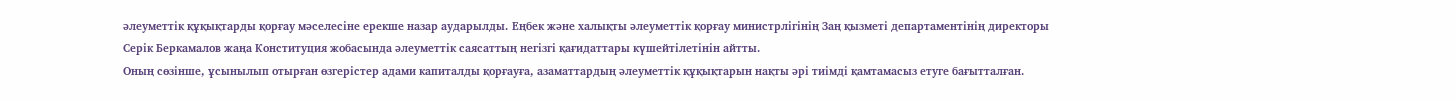әлеуметтік құқықтарды қорғау мәселесіне ерекше назар аударылды. Еңбек және халықты әлеуметтік қорғау министрлігінің Заң қызметі департаментінің директоры Серік Беркамалов жаңа Конституция жобасында әлеуметтік саясаттың негізгі қағидаттары күшейтілетінін айтты.
Оның сөзінше, ұсынылып отырған өзгерістер адами капиталды қорғауға, азаматтардың әлеуметтік құқықтарын нақты әрі тиімді қамтамасыз етуге бағытталған.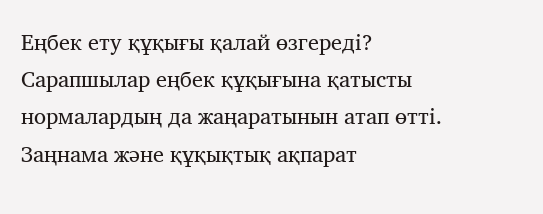Еңбек ету құқығы қалай өзгереді?
Сарапшылар еңбек құқығына қатысты нормалардың да жаңаратынын атап өтті. Заңнама және құқықтық ақпарат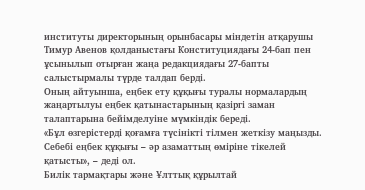институты директорының орынбасары міндетін атқарушы Тимур Авенов қолданыстағы Конституциядағы 24-бап пен ұсынылып отырған жаңа редакциядағы 27-бапты салыстырмалы түрде талдап берді.
Оның айтуынша, еңбек ету құқығы туралы нормалардың жаңартылуы еңбек қатынастарының қазіргі заман талаптарына бейімделуіне мүмкіндік береді.
«Бұл өзгерістерді қоғамға түсінікті тілмен жеткізу маңызды. Себебі еңбек құқығы – әр азаматтың өміріне тікелей қатысты», – деді ол.
Билік тармақтары және Ұлттық құрылтай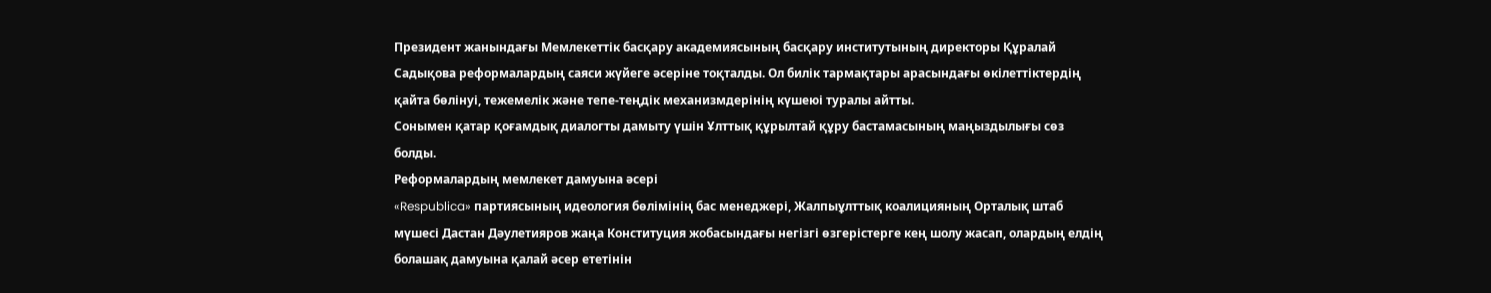Президент жанындағы Мемлекеттік басқару академиясының басқару институтының директоры Құралай Садықова реформалардың саяси жүйеге әсеріне тоқталды. Ол билік тармақтары арасындағы өкілеттіктердің қайта бөлінуі, тежемелік және тепе-теңдік механизмдерінің күшеюі туралы айтты.
Сонымен қатар қоғамдық диалогты дамыту үшін Ұлттық құрылтай құру бастамасының маңыздылығы сөз болды.
Реформалардың мемлекет дамуына әсері
«Respublica» партиясының идеология бөлімінің бас менеджері, Жалпыұлттық коалицияның Орталық штаб мүшесі Дастан Дәулетияров жаңа Конституция жобасындағы негізгі өзгерістерге кең шолу жасап, олардың елдің болашақ дамуына қалай әсер ететінін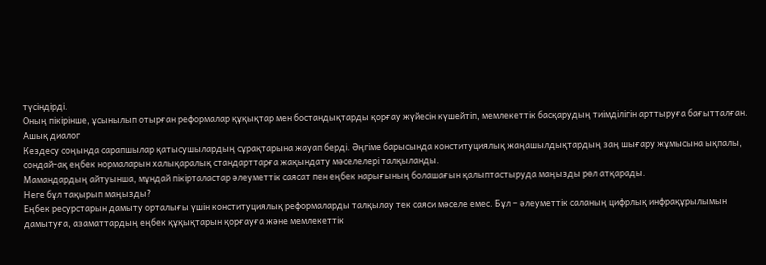түсіндірді.
Оның пікірінше, ұсынылып отырған реформалар құқықтар мен бостандықтарды қорғау жүйесін күшейтіп, мемлекеттік басқарудың тиімділігін арттыруға бағытталған.
Ашық диалог
Кездесу соңында сарапшылар қатысушылардың сұрақтарына жауап берді. Әңгіме барысында конституциялық жаңашылдықтардың заң шығару жұмысына ықпалы, сондай-ақ еңбек нормаларын халықаралық стандарттарға жақындату мәселелері талқыланды.
Мамандардың айтуынша, мұндай пікірталастар әлеуметтік саясат пен еңбек нарығының болашағын қалыптастыруда маңызды рөл атқарады.
Неге бұл тақырып маңызды?
Еңбек ресурстарын дамыту орталығы үшін конституциялық реформаларды талқылау тек саяси мәселе емес. Бұл – әлеуметтік саланың цифрлық инфрақұрылымын дамытуға, азаматтардың еңбек құқықтарын қорғауға және мемлекеттік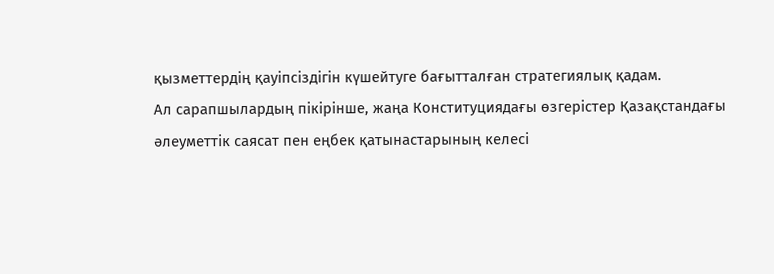қызметтердің қауіпсіздігін күшейтуге бағытталған стратегиялық қадам.
Ал сарапшылардың пікірінше, жаңа Конституциядағы өзгерістер Қазақстандағы әлеуметтік саясат пен еңбек қатынастарының келесі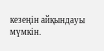кезеңін айқындауы мүмкін.